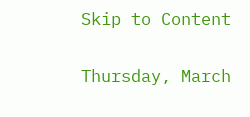Skip to Content

Thursday, March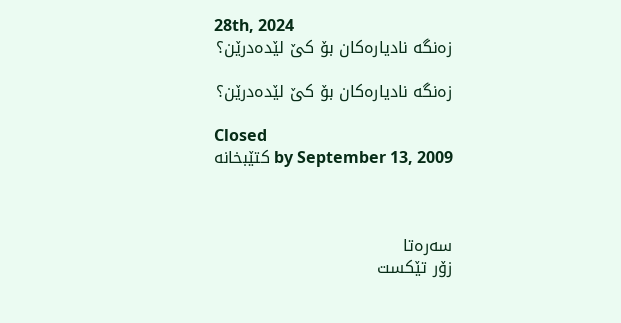28th, 2024
زه‌نگه‌ نادیاره‌كان بۆ كێ‌ لێده‌درێن؟

زه‌نگه‌ نادیاره‌كان بۆ كێ‌ لێده‌درێن؟

Closed
by September 13, 2009 کتێبخانە



سه‌ره‌تا
زۆر تێكست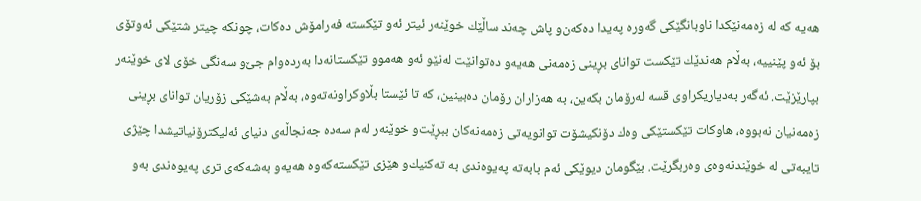هه‌یه‌ كه‌ له‌ زه‌مه‌نێكدا ناوبانگێكی‌ گه‌وره‌ په‌یدا ده‌كه‌ن‌و پاش چه‌ند ساڵێك خوێنه‌ر ئیتر ئه‌و تێكسته‌ فه‌رامۆش ده‌كات، چونكه‌ چیتر شتێكی‌ ئه‌وتۆی‌ بۆ ئه‌و پێنییه‌، به‌ڵام هه‌ندێك تێكست توانای‌ بڕینی‌ زه‌مه‌نی‌ هه‌یه‌‌و ده‌توانێت له‌نێو ئه‌و هه‌موو تێكستانه‌دا به‌رده‌وام جێ‌و سه‌نگی‌ خۆی‌ لای‌ خوێنه‌ر بپارێزێت. ئه‌گه‌ر به‌دیاریكراوی‌ قسه‌ له‌رۆمان بكه‌ین، به‌ هه‌زاران رۆمان ده‌بینین، كه‌ تا ئێستا بڵاوكراونه‌ته‌وه‌، به‌ڵام به‌شێكی‌ زۆریان توانای‌ بڕینی‌ زه‌مه‌نیان نه‌بووه‌، هاوكات تێكستێكی‌ وه‌ك دۆنكیشۆت توانویه‌تی‌ زه‌مه‌نه‌كان ببڕێت‌و خوێنه‌ر له‌م سه‌ده‌ جه‌نجاڵه‌ی‌ دنیای‌ ئه‌لیكترۆنیاتیشدا چێژی‌ تایبه‌تی‌ له‌ خوێندنه‌وه‌ی‌ وه‌ربگرێت. بێگومان دیوێكی‌ ئه‌م بابه‌ته‌ په‌یوه‌ندی‌ به‌ ته‌كنیك‌و هێزی‌ تێكسته‌كه‌وه‌ هه‌یه‌‌و به‌شه‌كه‌ی‌ تری‌ په‌یوه‌ندی‌ به‌و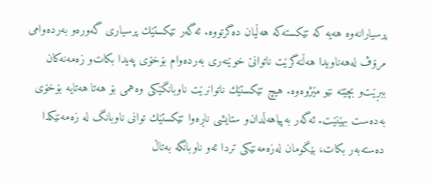پرسیارانه‌وه‌ هه‌یه‌ كه‌ تێكسته‌كه‌ هه‌ڵیان ده‌گرتووه‌. ئه‌گه‌ر تێكستێك پرسیاری‌ گه‌وره‌و به‌رده‌وامی‌ مرۆڤ له‌هه‌ناویدا هه‌ڵنه‌گرێت ناتوانێ‌ خوێنه‌ری‌ به‌رده‌وام بۆخۆی‌ په‌یدا بكات‌و زه‌مه‌نه‌كان ببڕێت‌و بچێته‌ نێو مێژوه‌وه‌. هیچ تێكستێك ناتوانرێت ناوبانگێكی‌ وه‌همی‌ بۆ هه‌تا هه‌تایه‌ بۆخۆی‌ به‌ده‌ست بهێنێت. ئه‌گه‌ر به‌پیاهه‌ڵدان‌و ستایشی‌ ناڕه‌وا تێكستێك توانی‌ ناوبانگ له‌ زه‌مه‌نێكدا ده‌سته‌به‌ر بكات، بێگومان له‌زه‌مه‌نێكی‌ تردا ئه‌و ناوبانگه‌ به‌تاڵ‌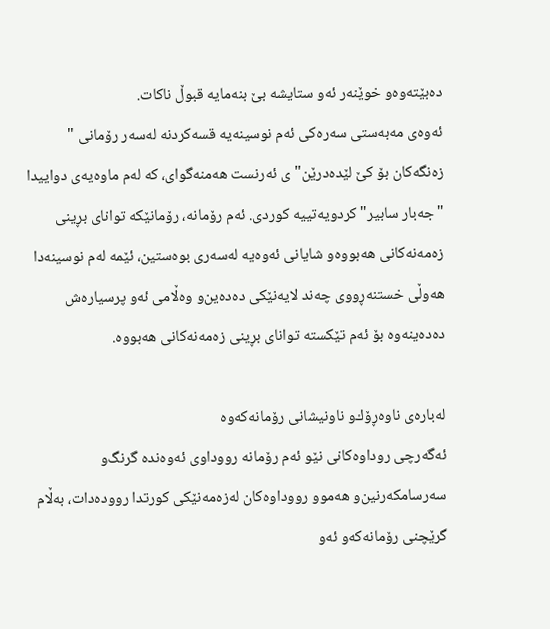ده‌بێته‌وه‌و خوێنه‌ر ئه‌و ستایشه‌ بێ‌ بنه‌مایه‌ قبوڵ ناكات.
ئه‌وه‌ی‌ مه‌به‌ستی‌ سه‌ره‌كی‌ ئه‌م نوسینه‌یه‌ قسه‌كردنه‌ له‌سه‌ر رۆمانی‌ " زه‌نگه‌كان بۆ كێ‌ لێده‌درێن"ی‌ ئه‌رنست هه‌منه‌گوای‌، كه‌ له‌م ماوه‌یه‌ی‌ دواییدا "جه‌بار سابیر" كردویه‌تییه‌ كوردی‌. ئه‌م رۆمانه‌، رۆمانێكه‌ توانای‌ بڕینی‌ زه‌مه‌نه‌كانی‌ هه‌بووه‌‌و شایانی‌ ئه‌وه‌یه‌ له‌سه‌ری‌ بوه‌ستین، ئێمه‌ له‌م نوسینه‌دا هه‌وڵی‌ خستنه‌ڕووی‌ چه‌ند لایه‌نێكی‌ ده‌ده‌ین‌و وه‌ڵامی‌ ئه‌و پرسیاره‌ش ده‌ده‌ینه‌وه‌ بۆ ئه‌م تێكسته‌ توانای‌ بڕینی‌ زه‌مه‌نه‌كانی‌ هه‌بووه‌.

له‌باره‌ی‌ ناوه‌ڕۆك‌و ناونیشانی‌ رۆمانه‌كه‌وه‌
ئه‌گه‌رچی‌ روداوه‌كانی‌ نێو ئه‌م رۆمانه‌ رووداوی‌ ئه‌وه‌نده‌ گرنگ‌و سه‌رسامكه‌رنین‌و هه‌موو رووداوه‌كان له‌زه‌مه‌نێكی‌ كورتدا رووده‌دات، به‌ڵام گرێچنی‌ رۆمانه‌كه‌‌و ئه‌و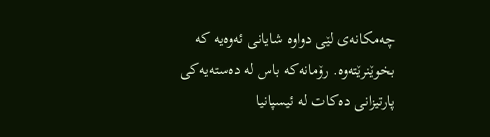چه‌مكانه‌ی‌ لێی‌ دواوه‌ شایانی‌ ئه‌وه‌یه‌ كه‌ بخوێنرێته‌وه‌. رۆمانه‌كه‌ باس له‌ ده‌سته‌یه‌كی‌ پارتیزانی‌ ده‌كات له‌ ئیسپانیا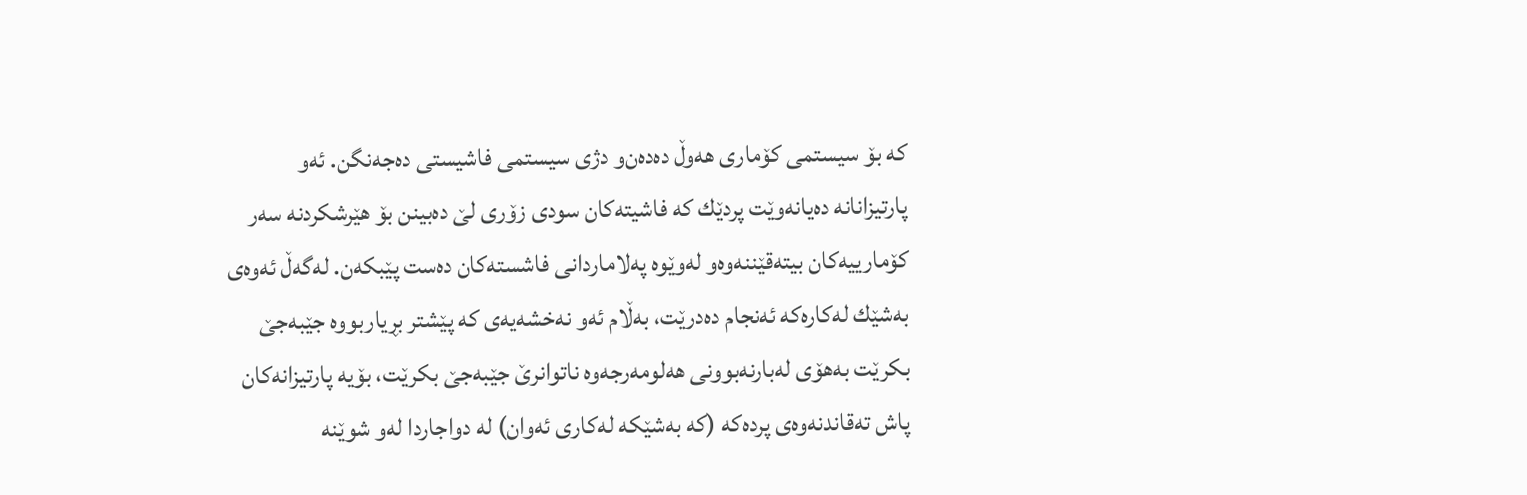كه‌ بۆ سیستمی‌ كۆماری‌ هه‌وڵ ده‌ده‌ن‌و دژی‌ سیستمی‌ فاشیستی‌ ده‌جه‌نگن. ئه‌و پارتیزانانه‌ ده‌یانه‌وێت پردێك كه‌ فاشیته‌كان سودی‌ زۆری‌ لێ‌ ده‌بینن بۆ هێرشكردنه‌ سه‌ر كۆمارییه‌كان بیته‌قێننه‌وه‌‌و له‌وێوه‌ په‌لاماردانی‌ فاشسته‌كان ده‌ست پێبكه‌ن. له‌گه‌ڵ‌ ئه‌وه‌ی‌ به‌شێك له‌كاره‌كه‌ ئه‌نجام ده‌درێت، به‌ڵام ئه‌و نه‌خشه‌یه‌ی‌ كه‌ پێشتر بڕیاربووه‌ جێبه‌جێ بكرێت به‌هۆی‌ له‌بارنه‌بوونی‌ هه‌لومه‌رجه‌وه‌ ناتوانرێ‌ جێبه‌جێ‌ بكرێت، بۆیه‌ پارتیزانه‌كان پاش ته‌قاندنه‌وه‌ی‌ پرده‌كه‌ (كه‌ به‌شێكه‌ له‌كاری‌ ئه‌وان) له‌ دواجاردا له‌و شوێنه‌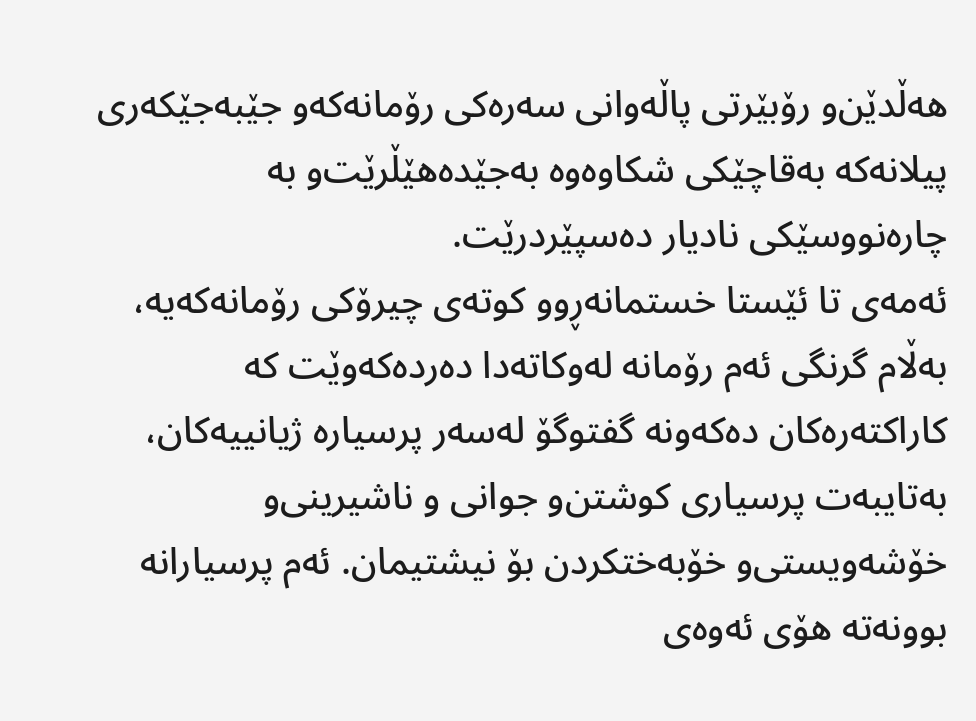هه‌ڵدێن‌و رۆبێرتی‌ پاڵه‌وانی‌ سه‌ره‌كی‌ رۆمانه‌كه‌‌و جێبه‌جێكه‌ری‌ پیلانه‌كه‌ به‌قاچێكی‌ شكاوه‌وه‌ به‌جێده‌هێڵرێت‌و به‌ چاره‌نووسێكی‌ نادیار ده‌سپێردرێت.
ئه‌مه‌ی‌ تا ئێستا خستمانه‌ڕوو كوته‌ی‌ چیرۆكی‌ رۆمانه‌كه‌یه‌، به‌ڵام گرنگی‌ ئه‌م رۆمانه‌ له‌وكاته‌دا ده‌رده‌كه‌وێت كه‌ كاراكته‌ره‌كان ده‌كه‌ونه‌ گفتوگۆ له‌سه‌ر پرسیاره‌ ژیانییه‌كان، به‌تایبه‌ت پرسیاری‌ كوشتن‌و جوانی‌ و ناشیرینی‌‌و خۆشه‌ویستی‌‌و خۆبه‌ختكردن بۆ نیشتیمان. ئه‌م پرسیارانه‌ بوونه‌ته‌ هۆی‌ ئه‌وه‌ی‌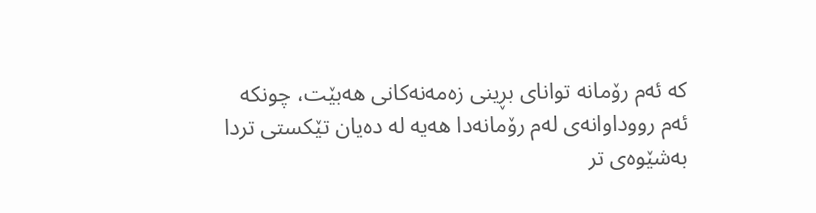كه‌ ئه‌م رۆمانه‌ توانای‌ بڕینی‌ زه‌مه‌نه‌كانی‌ هه‌بێت، چونكه‌ ئه‌م رووداوانه‌ی‌ له‌م رۆمانه‌دا هه‌یه‌ له‌ ده‌یان تێكستی‌ تردا به‌شێوه‌ی‌ تر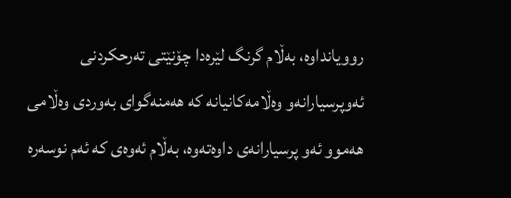روویانداوه‌، به‌ڵام گرنگ لێره‌دا چۆنێتی‌ ته‌رحكردنی‌ ئه‌وپرسیارانه‌و وه‌ڵامه‌كانیانه‌ كه‌ هه‌منه‌گوای‌ به‌وردی‌ وه‌ڵامی‌ هه‌موو ئه‌و پرسیارانه‌ی‌ داوه‌ته‌وه‌، به‌ڵام ئه‌وه‌ی‌ كه‌ ئه‌م نوسه‌ره‌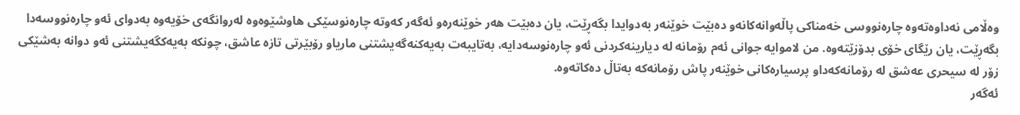وه‌ڵامی‌ نه‌داوه‌ته‌وه‌ چاره‌نووسی‌ خه‌مناكی‌ پاڵه‌وانه‌كانه‌‌و ده‌بێت خوێنه‌ر به‌دوایدا بگه‌ڕێت، یان ده‌بێت هه‌ر خوێنه‌ره‌و ئه‌گه‌ر كه‌وته‌ چاره‌نوسێكی‌ هاوشێوه‌وه‌ له‌روانگه‌ی‌ خۆیه‌وه‌ به‌دوای‌ ئه‌و چاره‌نووسه‌دا بگه‌ڕێت، یان رێگای‌ خۆی‌ بدۆزێته‌وه‌. من لاموایه‌ جوانی‌ ئه‌م رۆمانه‌ له‌ دیارینه‌كردنی‌ ئه‌و چاره‌نوسه‌دایه‌، به‌تایبه‌ت به‌یه‌كنه‌گه‌یشتنی‌ ماریاو رۆبێرتی‌ تازه‌ عاشق، چونكه‌ به‌یه‌كگه‌یشتنی‌ ئه‌و دوانه‌ به‌شێكی‌ زۆر له‌ سیحری‌ عه‌شق له‌ رۆمانه‌كه‌داو پرسیاره‌كانی‌ خوێنه‌ر پاش رۆمانه‌كه‌ به‌تاڵ‌ ده‌كاته‌وه‌.
ئه‌گه‌ر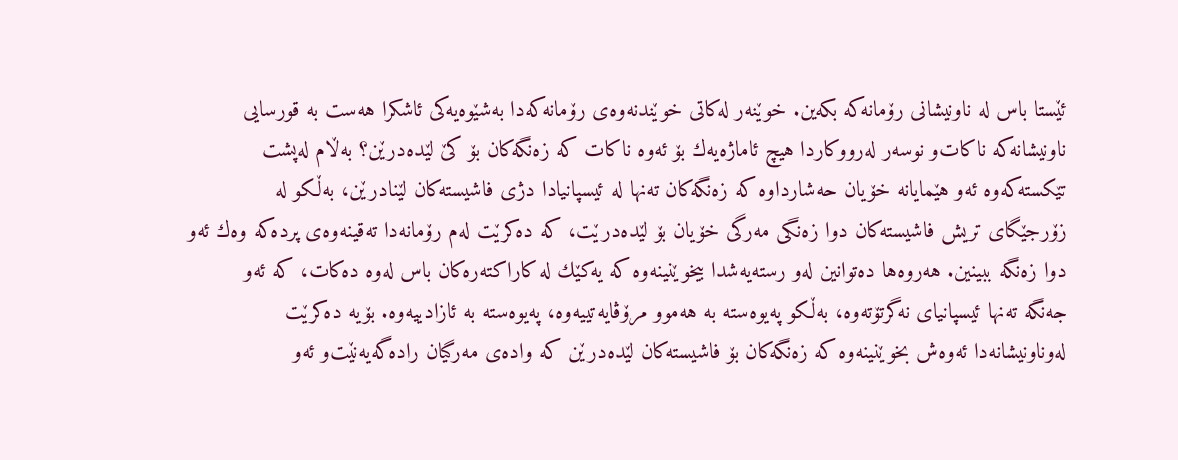ئێستا باس له‌ ناونیشانی‌ رۆمانه‌كه‌ بكه‌ین. خوێنه‌ر له‌كاتی‌ خوێندنه‌وه‌ی‌ رۆمانه‌كه‌دا به‌شێوه‌یه‌كی‌ ئاشكرا هه‌ست به‌ قورسایی‌ ناونیشانه‌كه‌ ناكات‌و نوسه‌ر له‌رووكاردا هیچ ئاماژه‌یه‌ك بۆ ئه‌وه‌ ناكات كه‌ زه‌نگه‌كان بۆ كێ‌ لێده‌درێن؟ به‌ڵام له‌پشت تێكسته‌كه‌وه‌ ئه‌و هێمایانه‌ خۆیان حه‌شارداوه‌ كه‌ زه‌نگه‌كان ته‌نها له‌ ئیسپانیادا دژی‌ فاشیسته‌كان لێنادرێن، به‌ڵكو له‌ زۆرجێگای‌ تریش فاشیسته‌كان دوا زه‌نگی‌ مه‌رگی‌ خۆیان بۆ لێده‌درێت، كه‌ ده‌كرێت له‌م رۆمانه‌دا ته‌قینه‌وه‌ی‌ پرده‌كه‌ وه‌ك ئه‌و دوا زه‌نگه‌ ببینین. هه‌روه‌ها ده‌توانین له‌و رسته‌یه‌شدا بیخوێنینه‌وه‌ كه‌ یه‌كێك له‌ كاراكته‌ره‌كان باس له‌وه‌ ده‌كات، كه‌ ئه‌و جه‌نگه‌ ته‌نها ئیسپانیای‌ نه‌گرتۆته‌وه‌، به‌ڵكو په‌یوه‌سته‌ به‌ هه‌موو مرۆڤایه‌تییه‌وه‌، په‌یوه‌سته‌ به‌ ئازادییه‌وه‌. بۆیه‌ ده‌كرێت له‌وناونیشانه‌دا ئه‌وه‌ش بخوێنینه‌وه‌ كه‌ زه‌نگه‌كان بۆ فاشیسته‌كان لێده‌درێن كه‌ واده‌ی‌ مه‌رگیان راده‌گه‌یه‌نێت‌و ئه‌و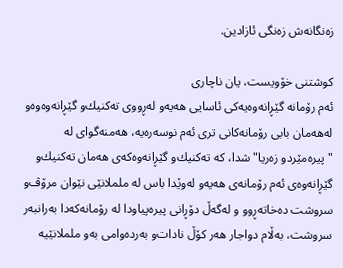زه‌نگانه‌ش زه‌نگی‌ ئازادین.

كوشتنی‌ خۆویست، یان ناچاری‌
ئه‌م رۆمانه‌ گێڕانه‌وه‌یه‌كی‌ ئاسایی‌ هه‌یه‌و له‌ڕووی‌ ته‌كنیك‌و گێڕانه‌وه‌وه‌‌و له‌هه‌مان بابی‌ رۆمانه‌كانی‌ تری‌ ئه‌م نوسه‌ره‌یه‌، هه‌منه‌گوای‌ له‌ "پیره‌مێرد‌و زه‌ریا"شدا، كه‌ ته‌كنیك‌و گێڕانه‌وه‌كه‌ی‌ هه‌مان ته‌كنیك‌و گێڕانه‌وه‌ی‌ ئه‌م رۆمانه‌ی‌ هه‌یه‌‌و له‌وێدا باس له‌ ململانێی‌ نێوان مرۆڤ‌و سروشت ده‌خاته‌ڕوو ‌و له‌گه‌ڵ‌ دۆڕانی‌ پیره‌پیاودا له‌ رۆمانه‌كه‌دا به‌رانبه‌ر سروشت، به‌ڵام دواجار هه‌ر كۆڵ‌ نادات‌و به‌رده‌وامی‌ به‌و ململانێیه‌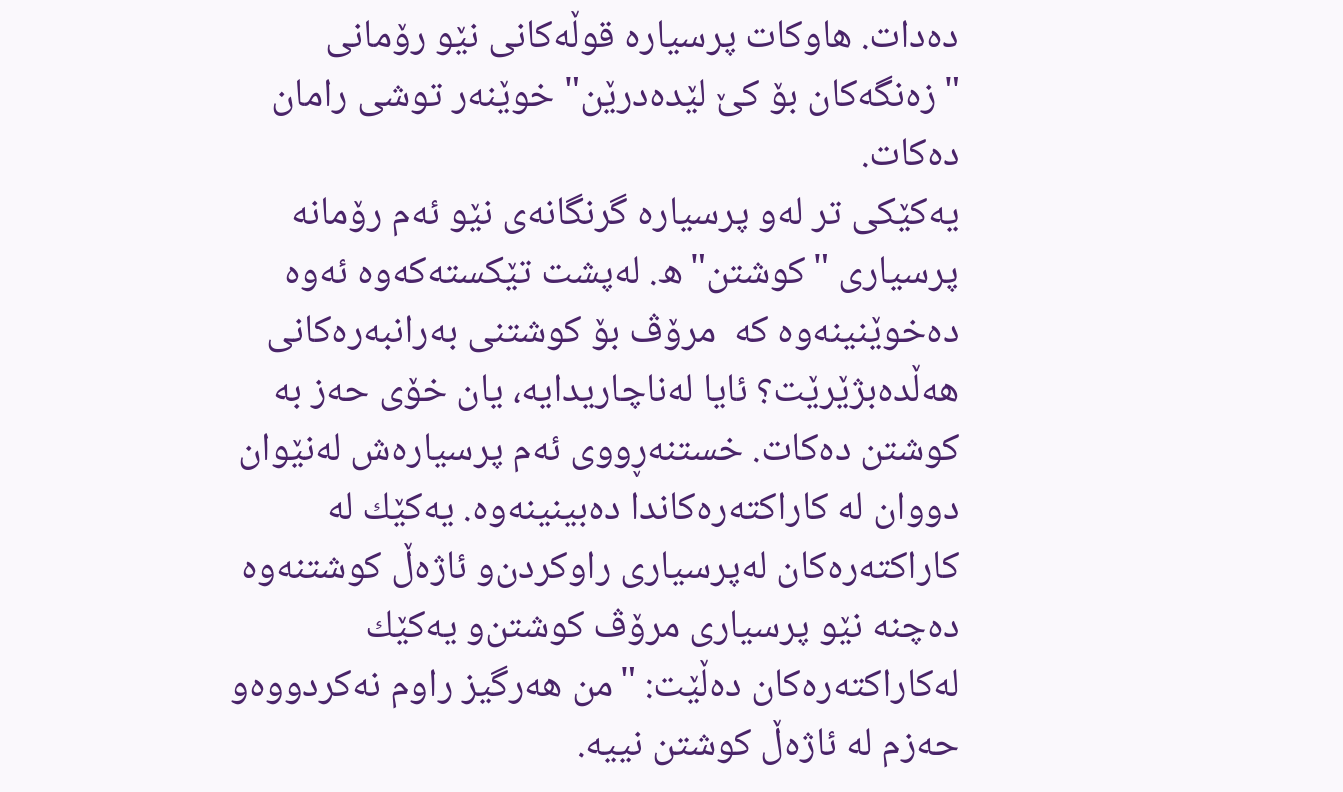ده‌دات. هاوكات پرسیاره‌ قوڵه‌كانی‌ نێو رۆمانی‌ "زه‌نگه‌كان بۆ كێ‌ لێده‌درێن" خوێنه‌ر توشی‌ رامان ده‌كات.
یه‌كێكی‌ تر له‌و پرسیاره‌ گرنگانه‌ی‌ نێو ئه‌م رۆمانه‌ پرسیاری‌ "كوشتن"ه‌. له‌پشت تێكسته‌كه‌وه‌ ئه‌وه‌ ده‌خوێنینه‌وه‌ كه‌  مرۆڤ بۆ كوشتنی‌ به‌رانبه‌ره‌كانی‌ هه‌ڵده‌بژێرێت؟ ئایا له‌ناچاریدایه‌، یان خۆی‌ حه‌ز به‌ كوشتن ده‌كات. خستنه‌ڕووی‌ ئه‌م پرسیاره‌ش له‌نێوان دووان له‌ كاراكته‌ره‌كاندا ده‌بینینه‌وه‌. یه‌كێك له‌ كاراكته‌ره‌كان له‌پرسیاری‌ راوكردن‌و ئاژه‌ڵ‌ كوشتنه‌وه‌ ده‌چنه‌ نێو پرسیاری‌ مرۆڤ كوشتن‌و یه‌كێك له‌كاراكته‌ره‌كان ده‌ڵێت: "من هه‌رگیز راوم نه‌كردووه‌و حه‌زم له‌ ئاژه‌ڵ‌ كوشتن نییه‌.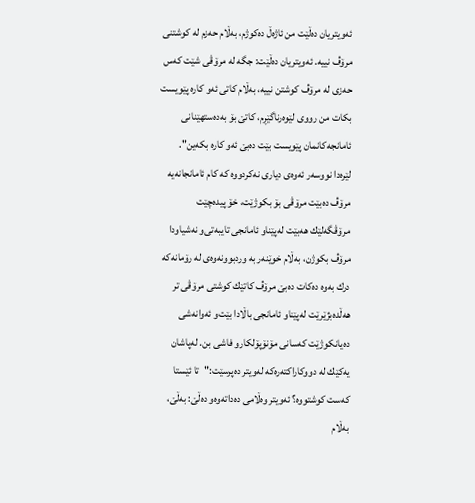ئه‌ویتریان ده‌ڵێت من ئاژه‌ڵ‌ ده‌كوژم، به‌ڵام حه‌زم له‌ كوشتنی‌ مرۆڤ نییه‌. ئه‌ویتریان ده‌ڵێت: جگه‌ له‌ مرۆڤی‌ شێت كه‌س حه‌زی‌ له‌ مرۆڤ كوشتن نییه‌، به‌ڵام كاتی‌ ئه‌و كاره‌ پێویست بكات من رووی‌ لێوه‌رناگێڕم، كاتێ‌ بۆ به‌ده‌ستهێنانی‌ ئامانجه‌كانمان پێویست بێت ده‌بێ‌ ئه‌و كاره‌ بكه‌ین".
لێره‌دا نووسه‌ر ئه‌وه‌ی‌ دیاری‌ نه‌كردووه‌ كه‌ كام ئامانجانه‌یه‌ مرۆڤ ده‌بێت مرۆڤی‌ بۆ بكوژێت، خۆ پیده‌چێت مرۆڤگه‌لێك هه‌بێت له‌پێناو ئامانجی‌ تایبه‌تی‌‌و نه‌شیاودا مرۆڤ بكوژن، به‌ڵام خوێنه‌ر به‌ وردبوونه‌وه‌ی‌ له‌ رۆمانه‌كه‌ درك به‌وه‌ ده‌كات ده‌بێ‌ مرۆڤ كاتێك كوشتی‌ مرۆڤی‌ تر هه‌ڵده‌بژێرێت له‌پێناو ئامانجی‌ باڵادا بێت‌و ئه‌وانه‌شی‌ ده‌یانكوژێت كه‌سانی‌ مۆنۆپۆلكار‌و فاشی‌ بن. له‌پاشان یه‌كێك له‌ دووكاراكته‌ره‌كه‌ له‌ویتر ده‌پرسێت:"تا ئێستا كه‌ست كوشتووه‌؟ ئه‌ویتر وه‌ڵامی‌ ده‌داته‌وه‌و ده‌ڵێ‌: به‌ڵێ‌، به‌ڵام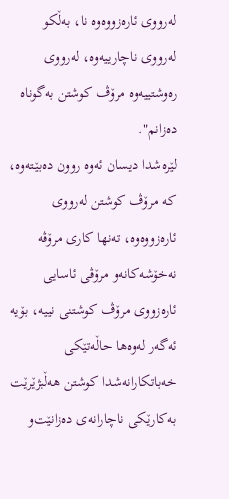له‌رووی‌ ئاره‌زووه‌وه‌ نا، به‌ڵكو له‌رووی‌ ناچارییه‌وه‌، له‌رووی‌ ره‌وشتییه‌وه‌ مرۆڤ كوشتن به‌گوناه ده‌زانم".
لێره‌شدا دیسان ئه‌وه‌ روون ده‌بێـته‌وه‌، كه‌ مرۆڤ كوشتن له‌رووی‌ ئاره‌زووه‌وه‌، ته‌نها كاری‌ مرۆڤه‌ نه‌خۆشه‌كانه‌و مرۆڤی‌ ئاسایی‌ ئاره‌زووی‌ مرۆڤ كوشتنی‌ نییه‌، بۆیه‌ ئه‌گه‌ر له‌وه‌ها حاڵه‌تێكی‌ خه‌باتكارانه‌شدا كوشتن هه‌ڵبژێرێت به‌كارێكی‌ ناچارانه‌ی‌ ده‌زانێت‌و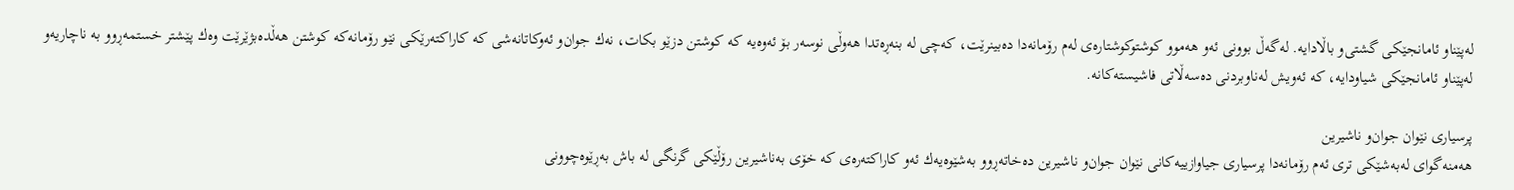له‌پێناو ئامانجێكی‌ گشتی‌‌و باڵادایه‌. له‌گه‌ڵ‌ بوونی‌ ئه‌و هه‌موو كوشتوكوشتاره‌ی‌ له‌م رۆمانه‌دا ده‌بینرێت، كه‌چی‌ له‌ بنه‌ڕه‌تدا هه‌وڵی‌ نوسه‌ر بۆ ئه‌وه‌یه‌ كه‌ كوشتن دزێو بكات، نه‌ك جوان‌و ئه‌وكاتانه‌شی‌ كه‌ كاراكته‌رێكی‌ نێو رۆمانه‌كه‌ كوشتن هه‌ڵده‌بژێرێت وه‌ك پێشتر خستمه‌ڕوو به‌ ناچاریه‌‌و له‌پێناو ئامانجێكی‌ شیاودایه‌، كه‌ ئه‌ویش له‌ناوبردنی‌ ده‌سه‌ڵاتی‌ فاشیسته‌كانه‌.

پرسیاری‌ نێوان جوان‌و ناشیرین
هه‌منه‌گوای‌ له‌به‌شێكی‌ تری‌ ئه‌م رۆمانه‌دا پرسیاری‌ جیاوازییه‌كانی‌ نێوان جوان‌و ناشیرین ده‌خاته‌ڕوو به‌شێوه‌یه‌ك ئه‌و كاراكته‌ره‌ی‌ كه‌ خۆی‌ به‌ناشیرین رۆڵێكی‌ گرنگی‌ له‌ باش به‌ڕێوه‌چوونی‌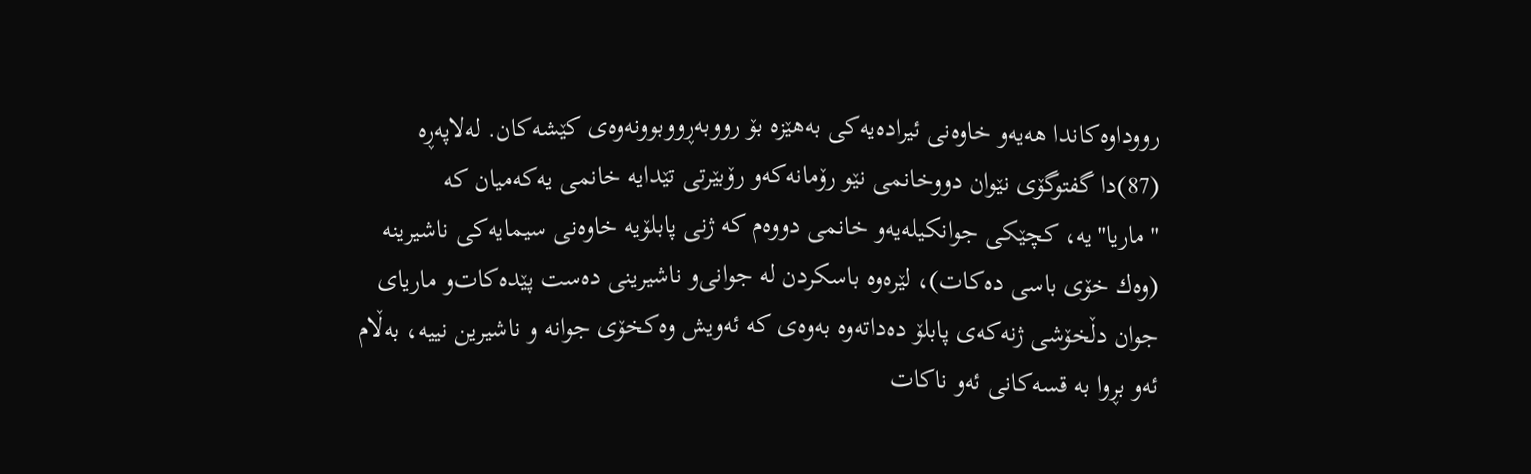رووداوه‌كاندا هه‌یه‌و خاوه‌نی‌ ئیراده‌یه‌كی‌ به‌هێزه‌ بۆ رووبه‌ڕووبوونه‌وه‌ی‌ كێشه‌كان. له‌لاپه‌ڕه‌ (87)دا گفتوگۆی‌ نێوان دووخانمی‌ نێو رۆمانه‌كه‌‌و رۆبێرتی‌ تێدایه‌ خانمی‌ یه‌كه‌میان كه‌ "ماریا"یه‌، كچێكی‌ جوانكیله‌یه‌و خانمی‌ دووه‌م كه‌ ژنی‌ پابلۆیه‌ خاوه‌نی‌ سیمایه‌كی‌ ناشیرینه‌ (وه‌ك خۆی‌ باسی‌ ده‌كات)، لێره‌وه‌ باسكردن له‌ جوانی‌‌و ناشیرینی‌ ده‌ست پێده‌كات‌و ماریای‌ جوان دڵخۆشی‌ ژنه‌كه‌ی‌ پابلۆ ده‌داته‌وه‌ به‌وه‌ی‌ كه‌ ئه‌ویش وه‌كخۆی‌ جوانه‌ و ناشیرین نییه‌، به‌ڵام ئه‌و بڕوا به‌ قسه‌كانی‌ ئه‌و ناكات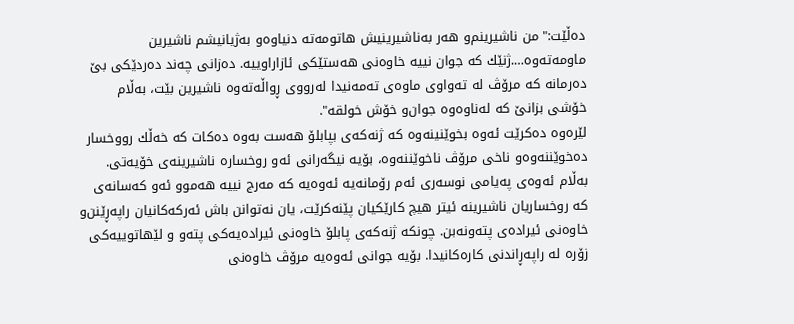ده‌ڵێت:" من ناشیرینم‌و هه‌ر به‌ناشیرینیش هاتومه‌ته‌ دنیاوه‌و به‌ژیانیشم ناشیرین ماومه‌ته‌وه‌….ژنێك كه‌ جوان نییه‌ خاوه‌نی‌ هه‌ستێكی‌ ئازاراوییه‌. ده‌زانی‌ چه‌ند ده‌ردێكی‌ بێ ده‌رمانه‌ كه‌ مرۆڤ له‌ ته‌واوی‌ ماوه‌ی‌ ته‌مه‌نیدا له‌رووی‌ ڕواڵه‌ته‌وه‌ ناشیرین بێت، به‌ڵام خۆشی‌ بزانێ‌ كه‌ له‌ناوه‌وه‌ جوان‌و خۆش خولقه‌".
لێره‌وه‌ ده‌كرێت ئه‌وه‌ بخوێنینه‌وه‌ كه‌ ژنه‌كه‌ی‌ بپابلۆ هه‌ست به‌وه‌ ده‌كات كه‌ خه‌ڵك رووخسار ده‌خوێننه‌وه‌‌و ناخی‌ مرۆڤ ناخوێننه‌وه‌، بۆیه‌ نیگه‌رانی‌ ئه‌و روخساره‌ ناشیرینه‌ی‌ خۆیه‌تی‌. به‌ڵام ئه‌وه‌ی‌ په‌یامی‌ نوسه‌ری‌ ئه‌م رۆمانه‌یه‌ ئه‌وه‌یه‌ كه‌ مه‌رج نییه‌ هه‌موو ئه‌و كه‌سانه‌ی‌ كه‌ روخساریان ناشیرینه‌ ئیتر هیچ كارێكیان پێنه‌كرێت، یان نه‌توانن باش ئه‌ركه‌كانیان راپه‌ڕێنن‌و خاوه‌نی‌ ئیراده‌ی‌ پته‌ونه‌بن. چونكه‌ ژنه‌كه‌ی‌ پابلۆ خاوه‌نی‌ ئیراده‌یه‌كی‌ پته‌و و لێهاتوییه‌كی‌ زۆره‌ له‌ راپه‌ڕاندنی‌ كاره‌كانیدا. بۆیه‌ جوانی‌ ئه‌وه‌یه‌ مرۆڤ خاوه‌نی‌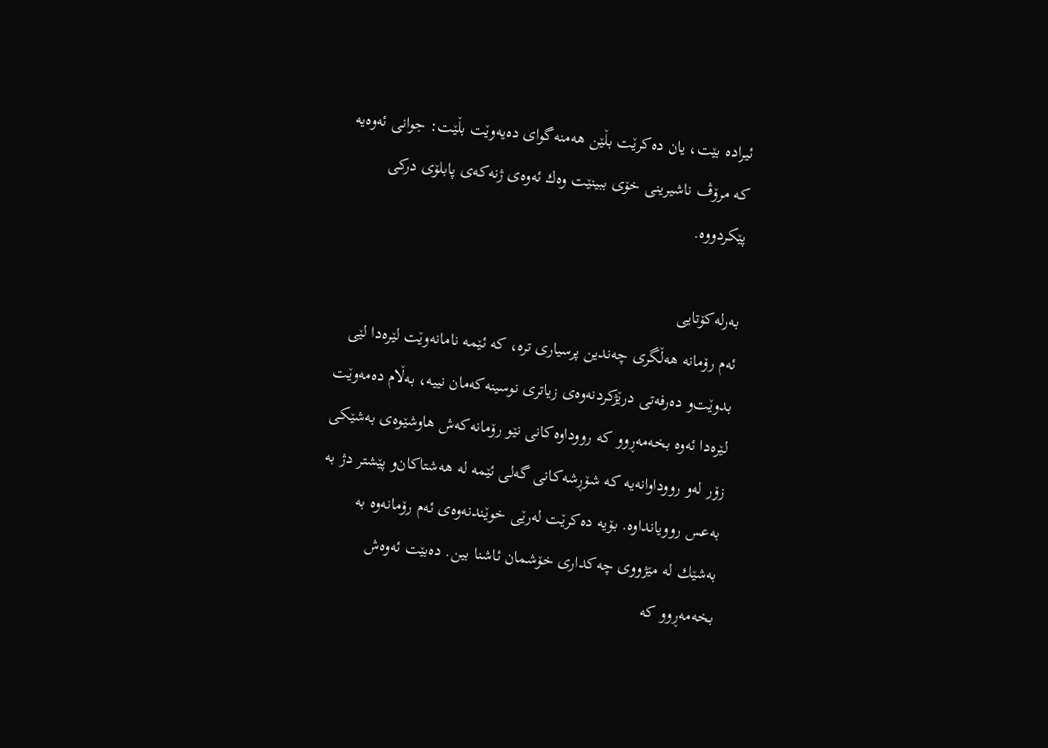ئیراده‌ بێت، یان ده‌كرێت بڵێن هه‌منه‌گوای‌ ده‌یه‌وێت بڵێت: جوانی‌ ئه‌وه‌یه‌ كه‌ مرۆڤ ناشیرینی‌ خۆی‌ ببینێت وه‌ك ئه‌وه‌ی‌ ژنه‌كه‌ی‌ پابلۆی‌ دركی‌ پێكردووه‌.

به‌رله‌كۆتایی‌
ئه‌م رۆمانه‌ هه‌ڵگری‌ چه‌ندین پرسیاری‌ تره‌، كه‌ ئێمه‌ نامانه‌وێت لێره‌دا لێی‌ بدوێت‌و ده‌رفه‌تی‌ درێژكردنه‌وه‌ی‌ زیاتری‌ نوسینه‌كه‌مان نییه‌، به‌ڵام ده‌مه‌وێت لێره‌دا ئه‌وه‌ بخه‌مه‌ڕوو كه‌ رووداوه‌كانی‌ نێو رۆمانه‌كه‌ش هاوشێوه‌ی‌ به‌شێكی‌ زۆر له‌و رووداوانه‌یه‌ كه‌ شۆڕشه‌كانی‌ گه‌لی‌ ئێمه‌ له‌ هه‌شتاكان‌و پێشتر دژ به‌ به‌عس روویانداوه‌. بۆیه‌ ده‌كرێت له‌رێی‌ خوێندنه‌وه‌ی‌ ئه‌م رۆمانه‌وه‌ به‌ به‌شێك له‌ مێژووی‌ چه‌كداری‌ خۆشمان ئاشنا بین. ده‌بێت ئه‌وه‌ش بخه‌مه‌ڕوو كه‌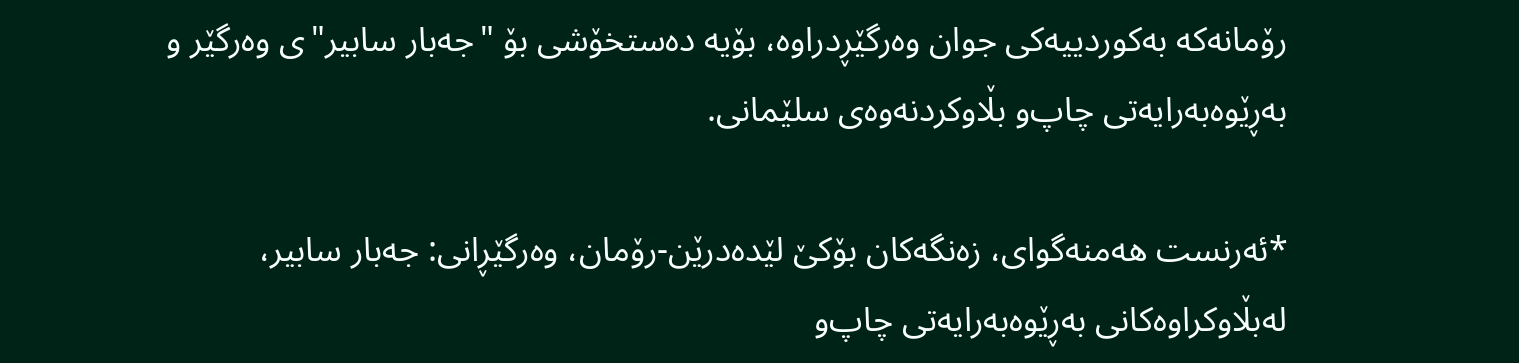رۆمانه‌كه‌ به‌كوردییه‌كی‌ جوان وه‌رگێڕدراوه‌، بۆیه‌ ده‌ستخۆشی‌ بۆ "جه‌بار سابیر"ی‌ وه‌رگێر ‌و به‌ڕێوه‌به‌رایه‌تی‌ چاپ‌و بڵاوكردنه‌وه‌ی‌ سلێمانی‌.

*ئه‌رنست هه‌منه‌گوای‌، زه‌نگه‌كان بۆكێ‌ لێده‌درێن-رۆمان، وه‌رگێڕانی‌: جه‌بار سابیر، له‌بڵاوكراوه‌كانی‌ به‌ڕێوه‌به‌رایه‌تی‌ چاپ‌و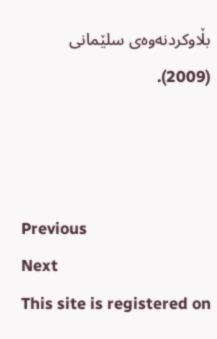بڵاوكردنه‌وه‌ی‌ سلێمانی‌ (2009).



Previous
Next
This site is registered on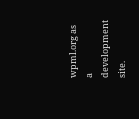wpml.org as a development site.